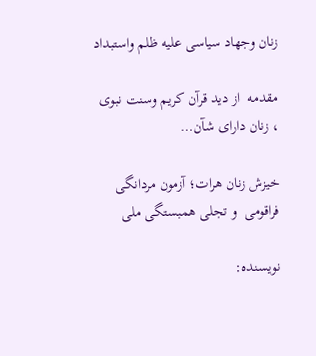زنان وجهاد سیاسی علیه ظلم واستبداد

مقدمه  از دید قرآن کریم وسنت نبوی ، زنان دارای شآن…

خیزش زنان هرات؛ آزمون مردانگی فراقومی  و تجلی همبستگی ملی

نویسنده: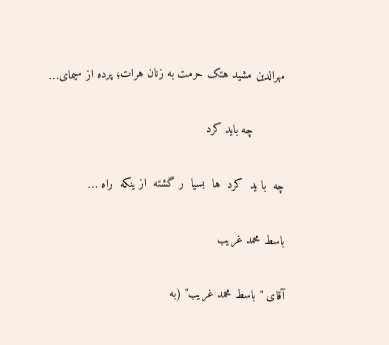مهرالدین مشید هتک حرمت به زنان هرات؛ پرده از سیمای…

         چه باید کرد

چه  با ید  کرد  ها  بسیا  ر گشته  از ینکه  راه …

باسط محمد غریب

آقای "باسط محمد غریب" (به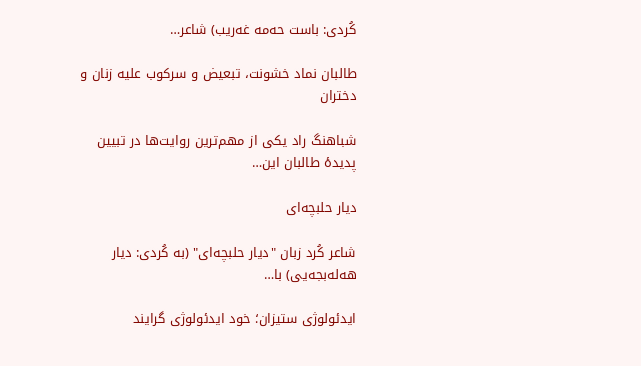کُردی: باست حەمە غەریب) شاعر…

طالبان نماد خشونت، تبعیض و سرکوب علیه زنان و دختران

شباهنگ راد یکی از مهم‌ترین روایت‌ها در تبیین پدیدهٔ طالبان این…

دیار حلبچه‌ای

شاعر کُرد زبان "دیار حلبچه‌ای" (به کُردی: دیار هه‌له‌بجه‌یی) با…

ایدئولوژی ستیزان؛ خود ایدئولوژی گرایند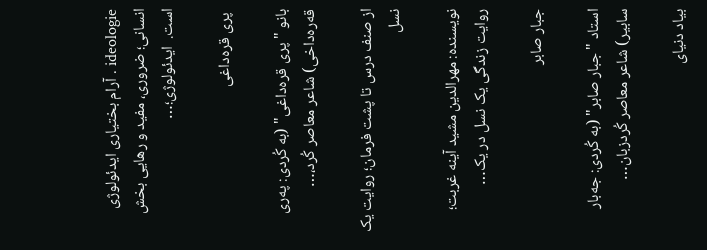ideologie . آرام بختیاری ایدئولوژی انسانی؛ ضروری، مفید و رهایی بخش است.  ایدئولوژی؛…

 پری قره‌داغی

بانو "پری قره‌داغی" (به کُردی: پەری قەرەداخی) شاعر معاصر کُرد،…

از صنف درس تا پشت فرمان؛ روایت یک نسل

نویسنده: مهرالدین مشید آینه غربت؛ روایت زندگی یک نسل در یک…

جبار صابر

استاد "جبار صابر" (به کُردی: جەبار سابیر) شاعر معاصر کُردزبان…

بیاد دنیای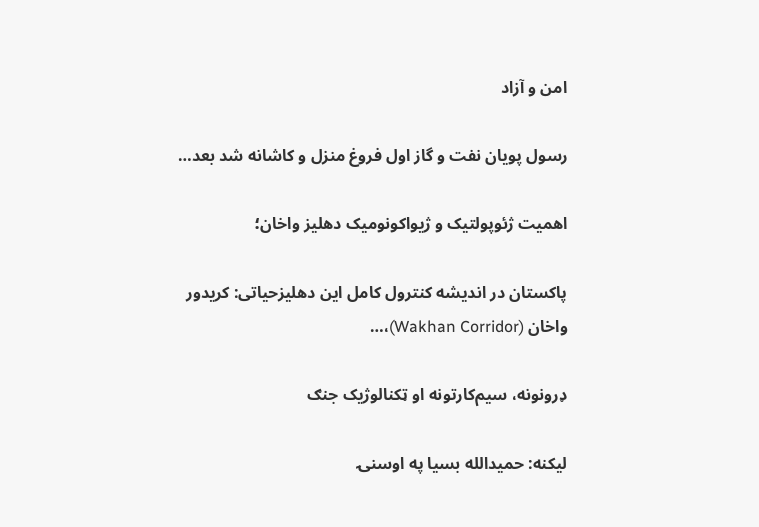امن و آزاد

رسول پویان نفت و گاز اول فروغ منزل و کاشانه شد بعد…

اهمیت ژئوپولتیک و ژیواکونومیک دهلیز واخان؛

پاکستان در اندیشه کنترول کامل این دهلیزحیاتی: کریدور واخان (Wakhan Corridor)،…

ډرونونه، سیم‌کارتونه او ټکنالوژیک جنګ

ليکنه: حميدالله بسيا په اوسنۍ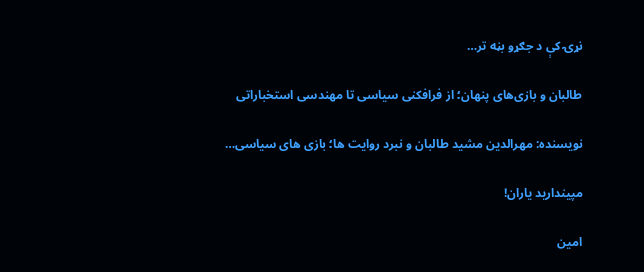نړۍ کې د جګړو بڼه تر…

طالبان و بازی‌های پنهان؛ از فرافکنی سیاسی تا مهندسی استخباراتی

نویسنده: مهرالدین مشید طالبان و نبرد روایت ها؛ بازی های سیاسی…

مپیندارید یاران!

امین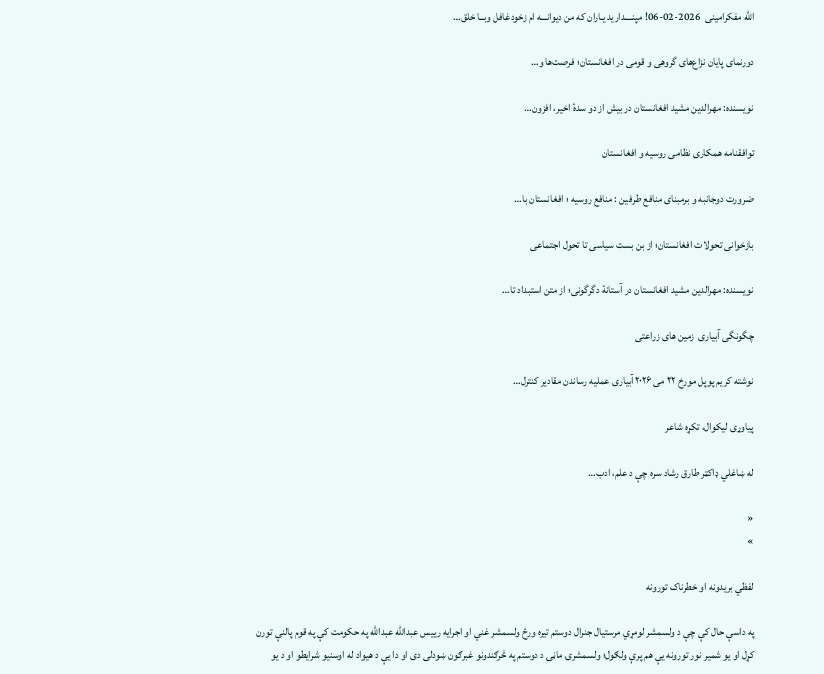الله مفکرامینی  2026-02-06! مپنــــدارید یـاران که من دیوانـــه ام زخودغافل وبــا خلق…

دورنمای پایان نزاع‌های گروهی و قومی در افغانستان؛ فرصت‌ها و…

نویسنده: مهرالدین مشید افغانستان در بیش از دو سدهٔ اخیر، افزون…

توافقنامه همکاری نظامی روسیه و افغانستان

ضرورت دوجانبه و برمبنای منافع طرفین : منافع روسیه ؛ افغانستان با…

بازخوانی تحولات افغانستان؛ از بن بست سیاسی تا تحول اجتماعی

نویسنده: مهرالدین مشید افغانستان در آستانهٔ دگرگونی؛ از متن استبداد تا…

چگونگی آبیاری  زمین های زراعتی

نوشته کریم پوپل مورخ ۲۲ می ۲۰۲۶ آبیاری عملیه رساندن مقادیر کنترل…

پیاوړی لیکوال، تکړه شاعر

له ښاغلي ډاکټر طارق رشاد سره چې د علم، ادب…

«
»

لفظي بريدونه او خطرناک تورونه

په داسې حال کې چې د ولسمشر لومړي مرستيال جنرال دوستم تيره ورځ ولسمشر غني او اجرايه رييس عبدالله عبدالله په حکومت کې په قوم پالنې تورن کړل او يو شمير نور تورونه يې هم پرې ولګول؛ ولسمشرۍ ماڼۍ د دوستم په څرګندونو غبرګون ښودلی دی او دا يې د هيواد له اوسنيو شرايطو او د يو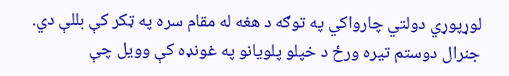لوړپوړي دولتي چارواکي په توګه د هغه له مقام سره په ټکر کې بللې دي. جنرال دوستم تيره ورځ د خپلو پلویانو په غونډه کې وویل چې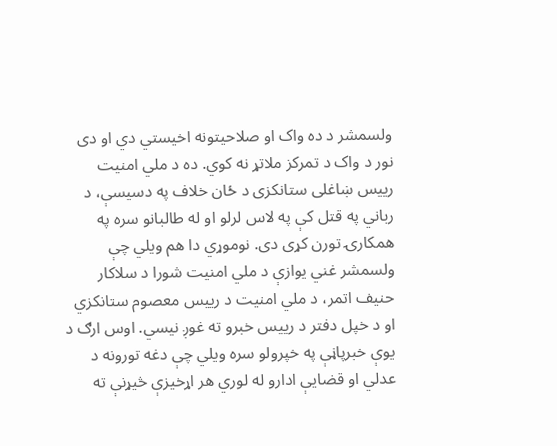ولسمشر د ده واک او صلاحیتونه اخیستي دي او دی نور د واک د تمرکز ملاتړ نه کوي. ده د ملي امنیت رييس ښاغلی ستانکزی د ځان خلاف په دسیسې، د رباني په قتل کې په لاس لرلو او له طالبانو سره په همکارۍ تورن کړی دی. نوموړي دا هم ویلي چې ولسمشر غني یوازې د ملي امنیت شورا د سلاکار حنیف اتمر، د ملي امنیت د رييس معصوم ستانکزي او د خپل دفتر د رييس خبرو ته غوږ نیسي. اوس ارګ د يوې خبرپاڼې په خپرولو سره ويلي چې دغه تورونه د عدلي او قضايې ادارو له لوري هر اړخيزې څيړنې ته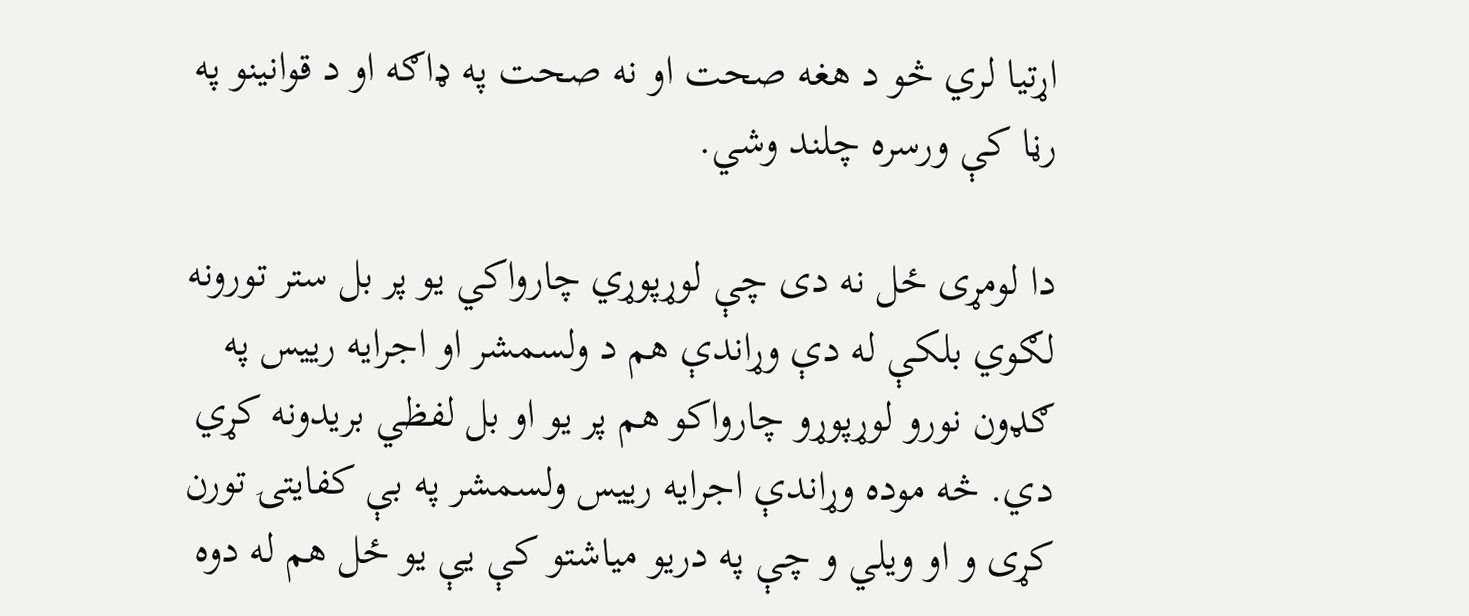اړتيا لري څو د هغه صحت او نه صحت په ډاګه او د قوانينو په رڼا کې ورسره چلند وشي.

دا لومړی ځل نه دی چې لوړپوړي چارواکي يو پر بل ستر تورونه لګوي بلکې له دې وړاندې هم د ولسمشر او اجرايه رييس په ګډون نورو لوړپوړو چارواکو هم پر يو او بل لفظي بريدونه کړي دي. څه موده وړاندې اجرايه رييس ولسمشر په بې کفايتۍ تورن کړی و او ويلي و چې په دريو مياشتو کې يې یو ځل هم له دوه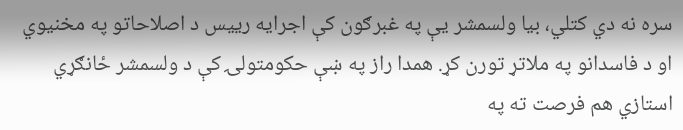سره نه دي کتلي، بیا ولسمشر يې په غبرګون کې اجرايه رييس د اصلاحاتو په مخنيوي او د فاسدانو په ملاتړ تورن کړ. همدا راز په ښې حکومتولۍ کې د ولسمشر ځانګړي استازي هم فرصت ته په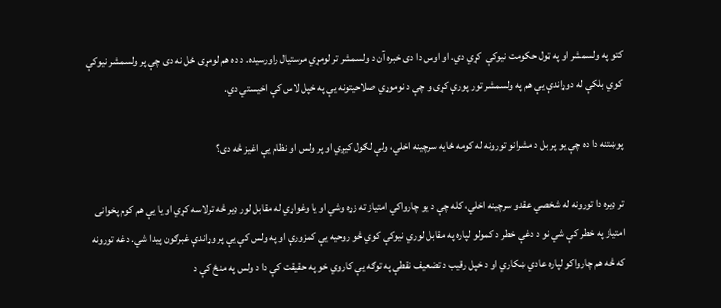کتو په ولسمشر او په ټول حکومت نيوکې  کړي دي. او اوس دا دی خبره آن د ولسمشر تر لومړي مرستيال راورسيده. د ده هم لومړی ځل نه دی چې پر ولسمشر نيوکې کوي بلکې له دوړاندې يې هم په ولسمشر تور پورې کړی و چې د نوموړي صلاحيتونه يې په خپل لاس کې اخيستي دي.

پوښتنه دا ده چې يو پر بل د مشرانو تورونه له کومه ځايه سرچينه اخلي، ولې لګول کيږي او پر ولس او نظام يې اغيز څه دی؟

تر ډیره دا تورونه له شخصي عقدو سرچينه اخلي، کله چې د يو چارواکي امتياز ته زړه وشي او يا وغواړي له مقابل لور ډير څه ترلاسه کړي او يا يې هم کوم پخوانی امتياز په خطر کې شي نو د دغې خطر د کمولو لپاره په مقابل لوري نيوکې کوي څو روحيه يې کمزورې او په ولس کې يې پر وړاندې غبرګون پيدا شي. دغه تورونه که څه هم چارواکو لپاره عادي ښکاري او د خپل رقيب د تضعيف نقطې په توګه يې کاروي خو په حقيقت کې دا د ولس په منځ کې د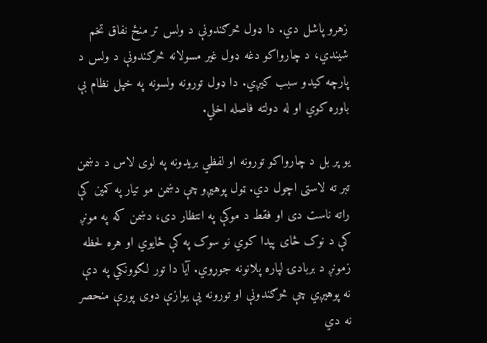زهرو پاشل دي. دا ډول څرګندونې د ولس تر منځ نفاق تخم شيندي، د چارواکو دغه ډول غير مسولانه څرګندونې د ولس د پارچه کيدو سبب کيږي. دا ډول تورونه ولسونه په خپل نظام بې باوره کوي او له دولته فاصله اخلي.

يو پر بل د چارواکو تورونه او لفظي بريدونه په لوی لاس د دښمن تبر ته لاستی اچول دي. ټول پوهيږو چې دښمن مو تيار په کمين کې راته ناست دی او فقط د موکې په انتظار دی، دښمن که په مونږ کې د نوک ځای پيدا کوي نو سوک په کې ځايوي او هره لحظه زمونږ د بربادۍ لپاره پلانونه جوړوي. آيا دا تور لګوونکي په دې نه پوهیږي چې څرګندونې او تورونه يې يوازې دوی پورې منحصر نه دي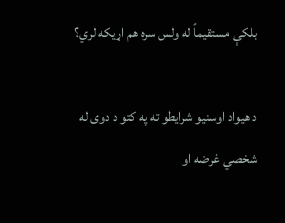بلکې مستقيماً له ولس سره هم اړيکه لري؟

د هيواد اوسنيو شرايطو ته په کتو د دوی له شخصي غرضه او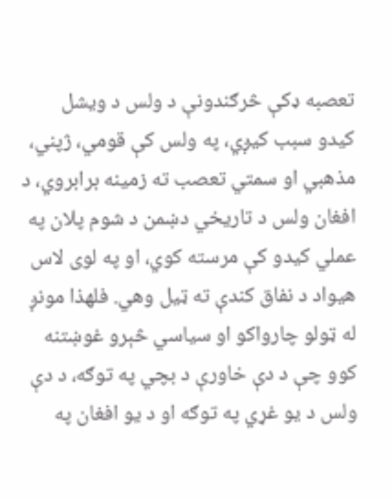تعصبه ډکې څرګندونې د ولس د ويشل کیدو سبب کيږي، په ولس کې قومي، ژپني، مذهبي او سمتي تعصب ته زمينه برابروي، د افغان ولس د تاريخي دښمن د شوم پلان په عملي کيدو کې مرسته کوي، او په لوی لاس هيواد د نفاق کندې ته ټيل وهي. فلهذا مونږ له ټولو چارواکو او سياسي څېرو غوښتنه کوو چې د دې خاورې د بچي په توګه، د دې ولس د يو غړي په توګه او د يو افغان په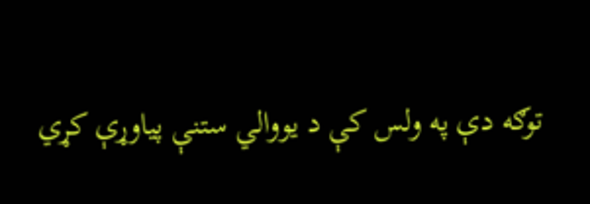توګه دې په ولس کې د يووالي ستنې پياوړې کړي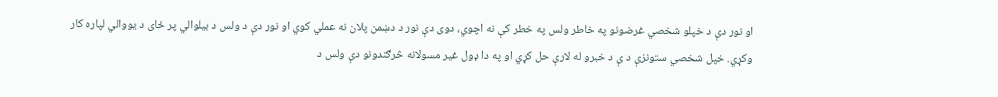او نور دې د خپلو شخصي غرضونو په خاطر ولس په خطر کې نه اچوي، دوی دې نور د دښمن پلان نه عملي کوي او نور دې د ولس د بيلوالي پر ځای د يووالي لپاره کار وکړي. خپل شخصي ستونزې د ې د خبرو له لارې حل کړي او په دا ډول غیر مسولانه څرګندونو دې ولس د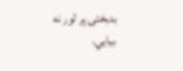بدبختۍ پر لور نه بيايي.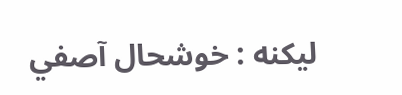لیکنه : خوشحال آصفي